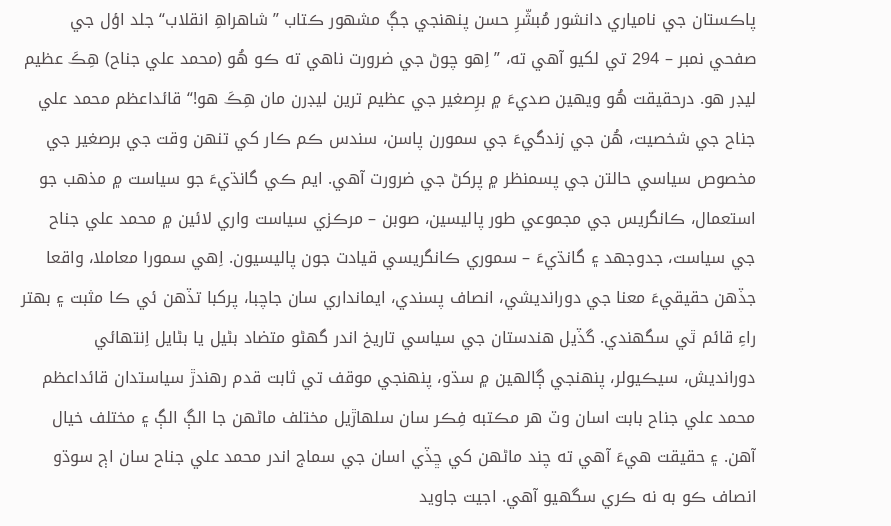پاڪستان جي نامياري دانشور مُبشّرِ حسن پنهنجي جڳ مشهور ڪتاب ”شاھراھِ انقلاب“ جلد اؤل جي صفحي نمبر – 294 تي لکيو آهي ته، ”اِهو چوڻ جي ضرورت ناهي ته ڪو هُو (محمد علي جناح) هِڪَ عظيم ليڊر هو. درحقيقت هُو ويهين صديءَ ۾ برِصغير جي عظيم ترين ليڊرن مان هِڪَ هو!“ قائداعظم محمد علي جناح جي شخصيت، هُن جي زندگيءَ جي سمورن پاسن، سندس ڪم ڪار کي تنهن وقت جي برصغير جي مخصوص سياسي حالتن جي پسمنظر ۾ پرکڻ جي ضرورت آهي. ايم ڪي گانڌيءَ جو سياست ۾ مذهب جو استعمال، ڪانگريس جي مجموعي طور پاليسين، صوبن – مرڪزي سياست واري لائين ۾ محمد علي جناح جي سياست، جدوجهد ۽ گانڌيءَ – سموري ڪانگريسي قيادت جون پاليسيون. اِهي سمورا معاملا، واقعا جڏهن حقيقيءَ معنا جي دورانديشي، انصاف پسندي، ايمانداري سان جاچبا، پرکبا تڏهن ئي ڪا مثبت ۽ بهتر راءِ قائم ٿي سگهندي. گڏيل هندستان جي سياسي تاريخ اندر گهڻو متضاد بڻيل يا بڻايل اِنتهائي دورانديش، سيڪيولر، پنهنجي ڳالهين ۾ سڌو، پنهنجي موقف تي ثابت قدم رهندڙ سياستدان قائداعظم محمد علي جناح بابت اسان وٽ هر مڪتبه فِڪر سان سلهاڙيل مختلف ماڻهن جا الڳ الڳ ۽ مختلف خيال آهن. ۽ حقيقت هيءَ آهي ته چند ماڻهن کي ڇڏي اسان جي سماج اندر محمد علي جناح سان اڄ سوڌو انصاف ڪو به نه ڪري سگهيو آهي. اجيت جاويد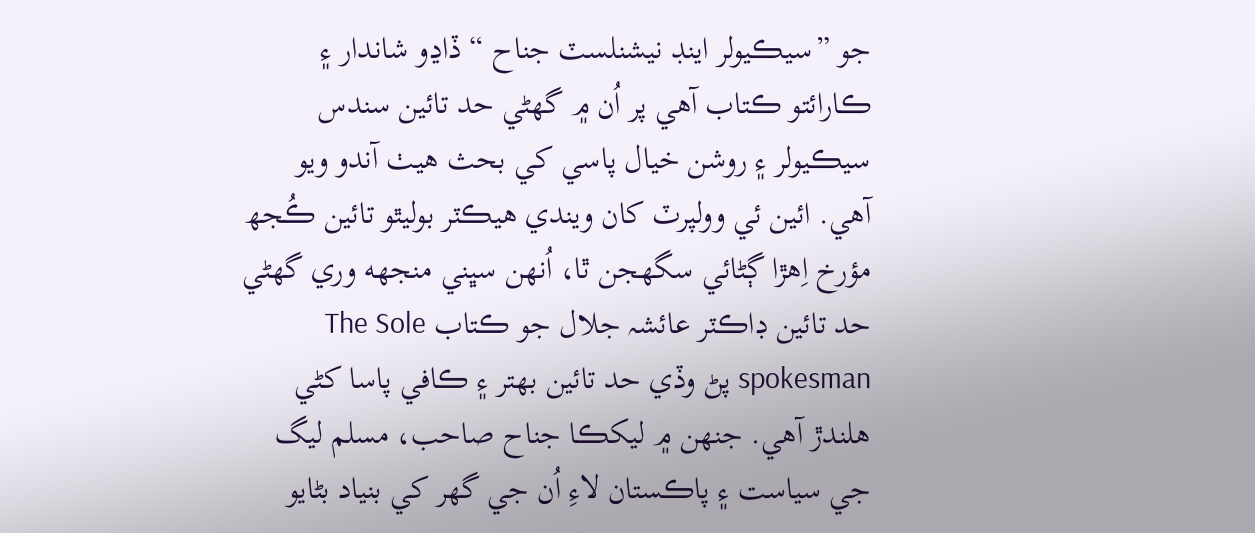جو ”سيڪيولر اينڊ نيشنلسٽ جناح “ ڏاڍو شاندار ۽ ڪارائتو ڪتاب آهي پر اُن ۾ گهڻي حد تائين سندس سيڪيولر ۽ روشن خيال پاسي کي بحث هيٺ آندو ويو آهي. ائين ئي وولپرٽ کان ويندي هيڪٽر بوليٿو تائين ڪُجھ مؤرخ اِهڙا ڳڻائي سگهجن ٿا، اُنهن سڀني منجهه وري گهڻي حد تائين ڊاڪٽر عائشہ جلال جو ڪتاب The Sole spokesman پڻ وڏي حد تائين بهتر ۽ ڪافي پاسا کڻي هلندڙ آهي. جنهن ۾ ليکڪا جناح صاحب، مسلم ليگ جي سياست ۽ پاڪستان لاءِ اُن جي گهر کي بنياد بڻايو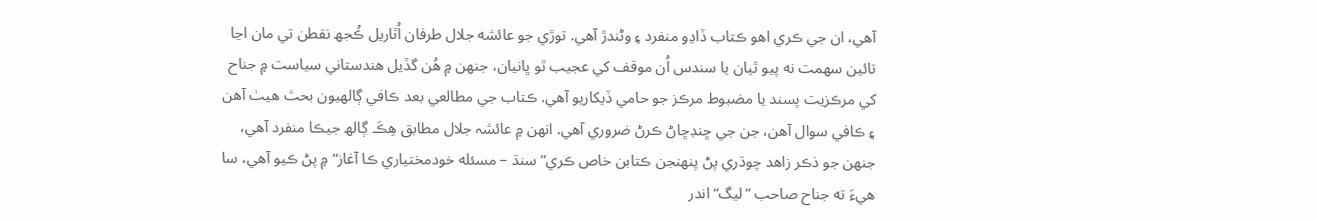آهي، ان جي ڪري اهو ڪتاب ڏاڍو منفرد ۽ وڻندڙ آهي. توڙي جو عائشه جلال طرفان اُٿاريل ڪُجھ نقطن تي مان اڃا تائين سهمت نه پيو ٿيان يا سندس اُن موقف کي عجيب ٿو ڀانيان، جنهن ۾ هُن گڏيل هندستاني سياست ۾ جناح کي مرڪزيت پسند يا مضبوط مرڪز جو حامي ڏيکاريو آهي. ڪتاب جي مطالعي بعد ڪافي ڳالهيون بحث هيٺ آهن ۽ ڪافي سوال آهن، جن جي ڇنڊڇاڻ ڪرڻ ضروري آهي. انھن ۾ عائشہ جلال مطابق هِڪَ ڳالھ جيڪا منفرد آهي، جنهن جو ذڪر زاهد چوڌري پڻ پنهنجن ڪتابن خاص ڪري” سنڌ – مسئله خودمختياري ڪا آغاز“ ۾ پڻ ڪيو آهي، سا هيءَ ته جناح صاحب ”ليگ“ اندر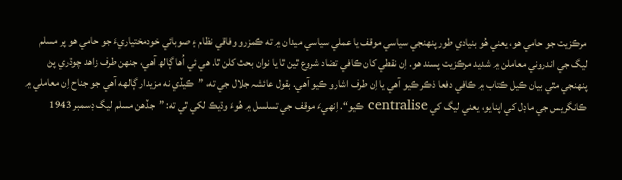مرڪزيت جو حامي هو، يعني هُو بنيادي طور پنهنجي سياسي موقف يا عملي سياسي ميدان ۾ ته ڪمزرو وفاقي نظام ۽ صوبائي خودمختياريءَ جو حامي هو پر مسلم ليگ جي اندروني معاملن ۾ شديد مرڪزيت پسند هو. اِن نقطي کان ڪافي تضاد شروع ٿين ٿا يا نوان بحث کلن ٿا. هي ئي اُها ڳالھ آھي، جنھن طرف زاهد چوڌري پڻ پنهنجي مٿي بيان ڪيل ڪتاب ۾ ڪافي دفعا ذڪر ڪيو آهي يا اِن طرف اشارو ڪيو آهي. بقول عائشہ جلال جي ته، ”ڪيڏي نه مزيدار ڳالهه آهي جو جناح اِن معاملي ۾ ڪانگريس جي ماڊل کي اپنايو، يعني ليگ کي centralise ڪيو“. اِنهيءَ موقف جي تسلسل ۾ هُوءَ وڌيڪ لکي ٿي ته: ”جڏهن مسلم ليگ ڊسمبر 1943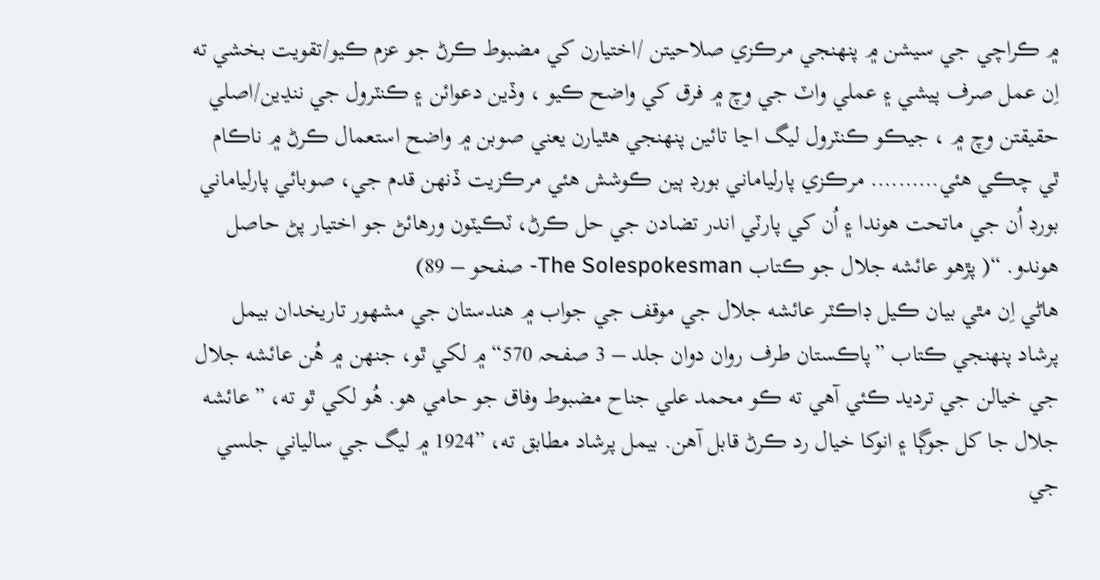۾ ڪراچي جي سيشن ۾ پنهنجي مرڪزي صلاحيتن /اختيارن کي مضبوط ڪرڻ جو عزم ڪيو/تقويت بخشي ته اِن عمل صرف پيشي ۽ عملي واٽ جي وچ ۾ فرق کي واضح ڪيو ، وڏين دعوائن ۽ ڪنٽرول جي ننڍين/اصلي حقيقتن وچ ۾ ، جيڪو ڪنٽرول ليگ اڃا تائين پنهنجي هٿيارن يعني صوبن ۾ واضح استعمال ڪرڻ ۾ ناڪام ٿي چڪي هئي………. مرڪزي پارلياماني بورڊ ٻين ڪوشش هئي مرڪزيت ڏنهن قدم جي، صوبائي پارلياماني بورڊ اُن جي ماتحت هوندا ۽ اُن کي پارٽي اندر تضادن جي حل ڪرڻ، ٽڪيٽون ورهائڻ جو اختيار پڻ حاصل هوندو. “( پڙهو عائشه جلال جو ڪتاب The Solespokesman- صفحو – 89)
هاڻي اِن مٿي بيان ڪيل ڊاڪٽر عائشه جلال جي موقف جي جواب ۾ هندستان جي مشهور تاريخدان بيمل پرشاد پنهنجي ڪتاب ”پاڪستان طرف روان دوان جلد – 3 صفحہ 570“ ۾ لکي ٿو، جنهن ۾ هُن عائشه جلال جي خيالن جي ترديد ڪئي آهي ته ڪو محمد علي جناح مضبوط وفاق جو حامي هو. هُو لکي ٿو ته، ”عائشه جلال جا کل جوڳا ۽ انوکا خيال رد ڪرڻ قابل آهن. بيمل پرشاد مطابق ته، ”1924 ۾ ليگ جي سالياني جلسي جي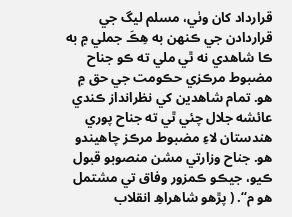قرارداد کان وٺي، مسلم ليگ جي قراردادن جي ڪنهن به هِڪَ جملي ۾ به ڪا شاهدي نه ٿي ملي ته ڪو جناح مضبوط مرڪزي حڪومت جي حق ۾ هو. تمام شاهدين کي نظرانداز ڪندي عائشه جلال چئي ٿي ته جناح پوري هندستان لاءِ مضبوط مرڪز چاهيندو هو. جناح وزارتي مشن منصوبو قبول ڪيو، جيڪو ڪمزور وفاق تي مشتمل هو م“. ( پڙهو شاھراھِ انقلاب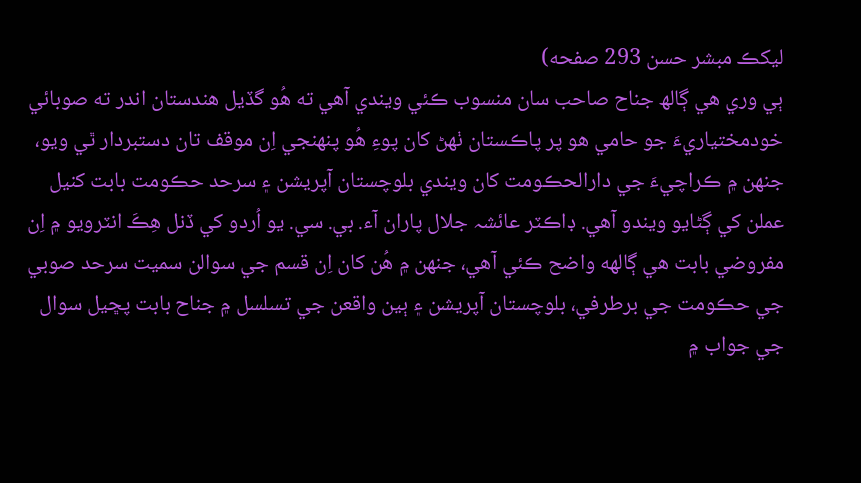ليکڪ مبشر حسن 293 صفحه)
ٻي وري هي ڳالھ جناح صاحب سان منسوب ڪئي ويندي آهي ته هُو گڏيل هندستان اندر ته صوبائي خودمختياريءَ جو حامي هو پر پاڪستان ٺهڻ کان پوءِ هُو پنهنجي اِن موقف تان دستبردار ٿي ويو، جنهن ۾ ڪراچيءَ جي دارالحڪومت کان ويندي بلوچستان آپريشن ۽ سرحد حڪومت بابت کنيل عملن کي ڳڻايو ويندو آهي. ڊاڪٽر عائشہ جلال پاران آء. بي. سي. يو اُردو کي ڏنل هِڪَ انٽرويو ۾ اِن مفروضي بابت هي ڳالهه واضح ڪئي آهي، جنهن ۾ هُن کان اِن قسم جي سوالن سميت سرحد صوبي جي حڪومت جي برطرفي، بلوچستان آپريشن ۽ ٻين واقعن جي تسلسل ۾ جناح بابت پڇيل سوال جي جواب ۾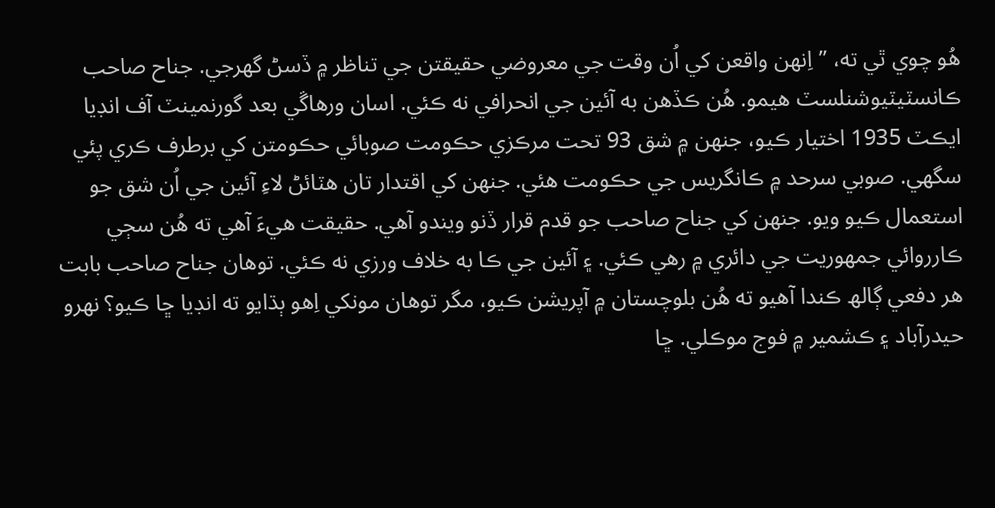هُو چوي ٿي ته، ”اِنهن واقعن کي اُن وقت جي معروضي حقيقتن جي تناظر ۾ ڏسڻ گهرجي. جناح صاحب ڪانسٽيٽيوشنلسٽ هيمو. هُن ڪڏهن به آئين جي انحرافي نه ڪئي. اسان ورهاڱي بعد گورنمينٽ آف انڊيا ايڪٽ 1935 اختيار ڪيو، جنهن ۾ شق 93 تحت مرڪزي حڪومت صوبائي حڪومتن کي برطرف ڪري پئي سگهي. صوبي سرحد ۾ ڪانگريس جي حڪومت هئي. جنهن کي اقتدار تان هٽائڻ لاءِ آئين جي اُن شق جو استعمال ڪيو ويو. جنهن کي جناح صاحب جو قدم قرار ڏنو ويندو آهي. حقيقت هيءَ آهي ته هُن سڄي ڪارروائي جمهوريت جي دائري ۾ رهي ڪئي. ۽ آئين جي ڪا به خلاف ورزي نه ڪئي. توهان جناح صاحب بابت هر دفعي ڳالھ ڪندا آهيو ته هُن بلوچستان ۾ آپريشن ڪيو، مگر توهان مونکي اِهو ٻڌايو ته انڊيا ڇا ڪيو؟ نهرو حيدرآباد ۽ ڪشمير ۾ فوج موڪلي. ڇا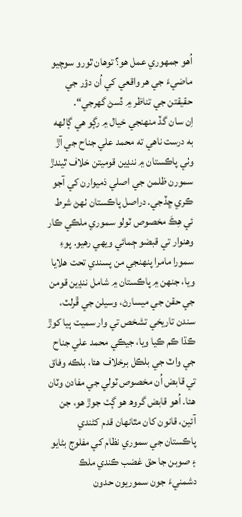اُهو جمهوري عمل هو؟ توهان ٿورو سوچيو ماضيءَ جي هر واقعي کي اُن دؤر جي حقيقتن جي تناظر ۾ ڏسڻ گهرجي“.
اِن سان گڏ منهنجي خيال ۾ رڳو هي ڳالهه به درست ناهي ته محمد علي جناح جي آڙ وٺي پاڪستان ۾ ننڍين قوميتن خلاف ٿيندڙ سمورن ظلمن جي اصلي ذميوارن کي آجو ڪري ڇڏجي. دراصل پاڪستان ٺهڻ شرط ئي هِڪَ مخصوص ٽولو سموري ملڪي ڪار وهنوار تي قبضو ڄمائي ويهي رهيو. پوءِ سمورا مامرا پنهنجي من پسندي تحت هلايا ويا، جنهن ۾ پاڪستان ۾ شامل ننڍين قومن جي حقن جي ميسارڻ، وسيلن جي ڦرلٽ، سندن تاريخي تشخص تي وار سميت ٻيا کوڙ ڪڌا ڪم ڪيا ويا، جيڪي محمد علي جناح جي واٽ جي بلڪل برخلاف هئا، بلڪه وفاق تي قابض اُن مخصوص ٽولي جي مفادن وٽان هئا. اُهو قابض گروھ ھو ڳٺ جوڙ هو، جن آئين، قانون کان مٿانهان قدم کڻندي پاڪستان جي سموري نظام کي مفلوج بڻايو ۽ صوبن جا حق غضب ڪندي ملڪ دشمنيءَ جون سموريون حدون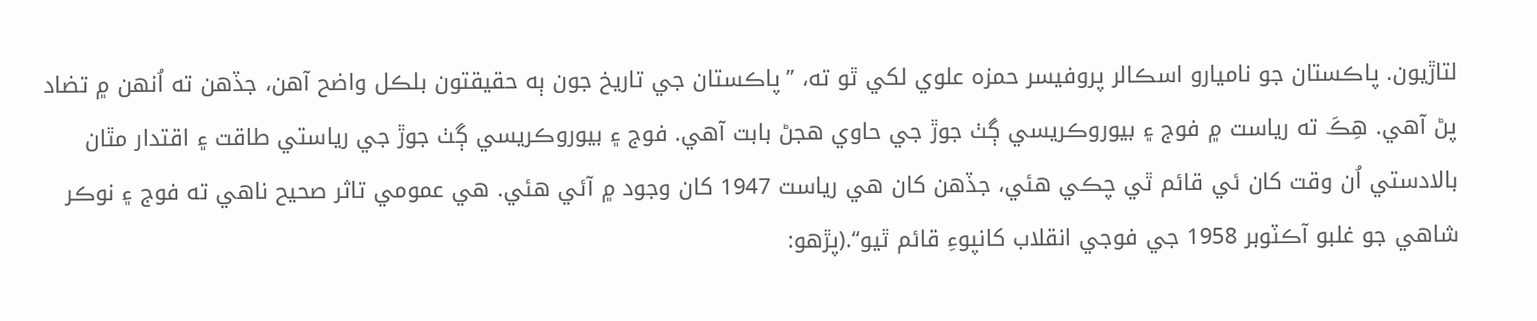لتاڙيون. پاڪستان جو ناميارو اسڪالر پروفيسر حمزه علوي لکي ٿو ته، ”پاڪستان جي تاريخ جون ٻه حقيقتون بلڪل واضح آهن، جڏھن ته اُنهن ۾ تضاد پڻ آهي. هِڪَ ته رياست ۾ فوج ۽ بيوروڪريسي ڳٺ جوڙ جي حاوي هجڻ بابت آهي. فوج ۽ بيوروڪريسي ڳٺ جوڙ جي رياستي طاقت ۽ اقتدار مٿان بالادستي اُن وقت کان ئي قائم ٿي چڪي هئي، جڏهن کان هي رياست 1947 کان وجود ۾ آئي هئي. هي عمومي تاثر صحيح ناهي ته فوج ۽ نوڪر شاهي جو غلبو آڪٽوبر 1958 جي فوجي انقلاب کانپوءِ قائم ٿيو“.(پڙهو: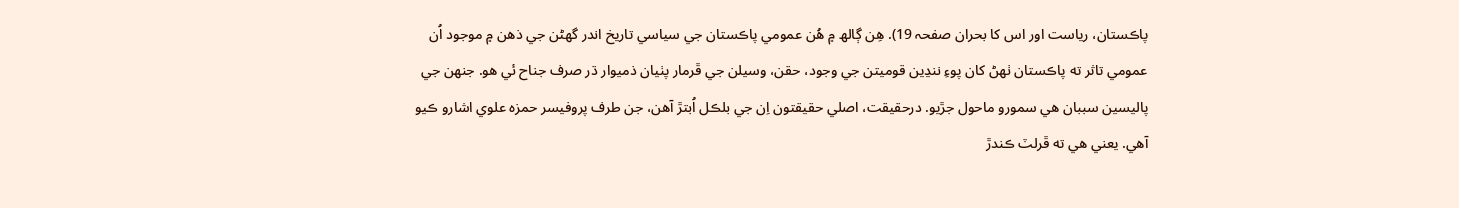پاڪستان، رياست اور اس کا بحران صفحہ 19). هِن ڳالھ ۾ هُن عمومي پاڪستان جي سياسي تاريخ اندر گهڻن جي ذهن ۾ موجود اُن عمومي تاثر ته پاڪستان ٺهڻ کان پوءِ ننڍين قوميتن جي وجود، حقن، وسيلن جي ڦرمار پٺيان ذميوار ڌر صرف جناح ئي هو. جنهن جي پاليسين سببان هي سمورو ماحول جڙيو. درحقيقت، اصلي حقيقتون اِن جي بلڪل اُبتڙ آهن، جن طرف پروفيسر حمزه علوي اشارو ڪيو آهي. يعني هي ته ڦرلٽ ڪندڙ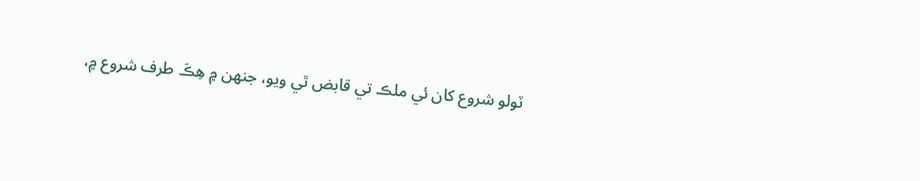ٽولو شروع کان ئي ملڪ تي قابض ٿي ويو، جنهن ۾ هِڪَ طرف شروع ۾،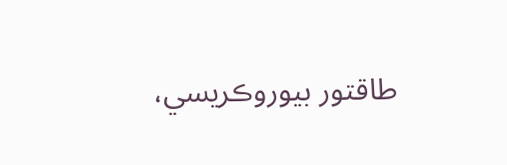طاقتور بيوروڪريسي،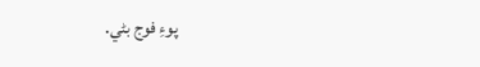پوءِ فوج بڻي.